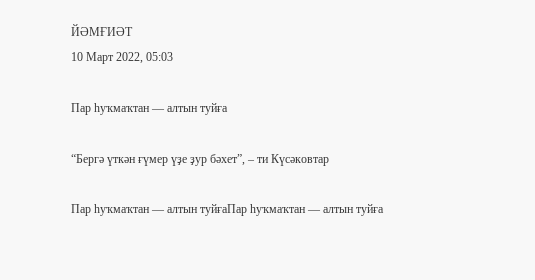ЙӘМҒИӘТ
10 Март 2022, 05:03

Пар һуҡмаҡтан — алтын туйға

“Бергә үткән ғүмер үҙе ҙур бәхет”, – ти Күсәковтар

Пар һуҡмаҡтан — алтын туйғаПар һуҡмаҡтан — алтын туйға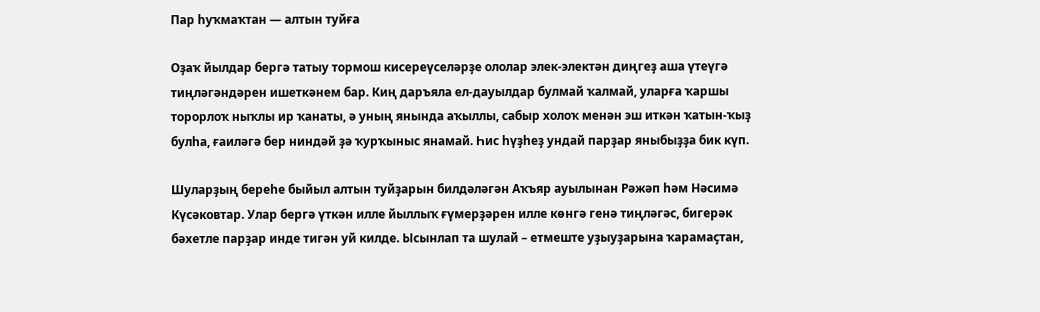Пар һуҡмаҡтан — алтын туйға

Оҙаҡ йылдар бергә татыу тормош кисереүселәрҙе ололар элек-электән диңгеҙ аша үтеүгә тиңләгәндәрен ишеткәнем бар. Киң даръяла ел-дауылдар булмай ҡалмай, уларға ҡаршы торорлоҡ ныҡлы ир ҡанаты, ә уның янында аҡыллы, сабыр холоҡ менән эш иткән ҡатын-ҡыҙ булһа, ғаиләгә бер ниндәй ҙә ҡурҡыныс янамай. Һис һүҙһеҙ ундай парҙар яныбыҙҙа бик күп.

Шуларҙың береһе быйыл алтын туйҙарын билдәләгән Аҡъяр ауылынан Рәжәп һәм Нәсимә Күсәковтар. Улар бергә үткән илле йыллыҡ ғүмерҙәрен илле көнгә генә тиңләгәс, бигерәк бәхетле парҙар инде тигән уй килде. Ысынлап та шулай – етмеште уҙыуҙарына ҡарамаҫтан,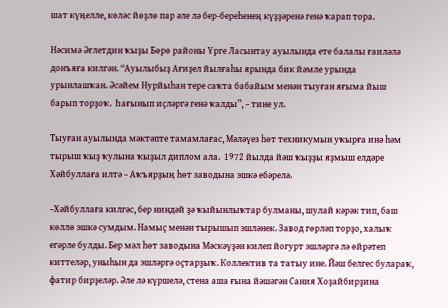шат күңелле, көләс йөҙлө пар әле лә бер-береһенең күҙҙәренә генә ҡарап тора.

Нәсимә Әғлетдин ҡыҙы Бөрө районы Үрге Ласынтау ауылында ете балалы ғаиләлә донъяға килгән. “Ауылыбыҙ Ағиҙел йылғаһы ярында бик йәмле урында урынлашҡан. Әсәйем Нурйыһан тере саҡта бабайым менән тыуған яғыма йыш барып торҙоҡ.  Һағынып иҫләргә генә ҡалды”, – тине ул.

Тыуған ауылында мәктәпте тамамлағас, Мәләүез һөт техникумын уҡырға инә һәм тырыш ҡыҙ ҡулына ҡыҙыл диплом ала.  1972 йылда йәш ҡыҙҙы яҙмыш елдәре Хәйбуллаға илтә – Аҡъярҙың һөт заводына эшкә ебәрелә.

–Хәйбуллаға килгәс, бер ниндәй ҙә ҡыйынлыҡтар булманы, шулай кәрәк тип, баш көллө эшкә сумдым. Намыҫ менән тырышып эшләнек. Завод гөрләп торҙо, халыҡ егәрле булды. Бер мәл һөт заводына Мәскәүҙән килеп йогурт эшләргә лә өйрәтеп киттеләр, уныһын да эшләргә оҫтарҙыҡ. Коллектив та татыу ине. Йәш белгес булараҡ, фатир бирҙеләр. Әле лә күршелә, стена аша ғына йәшәгән Сания Хоҙайбирҙина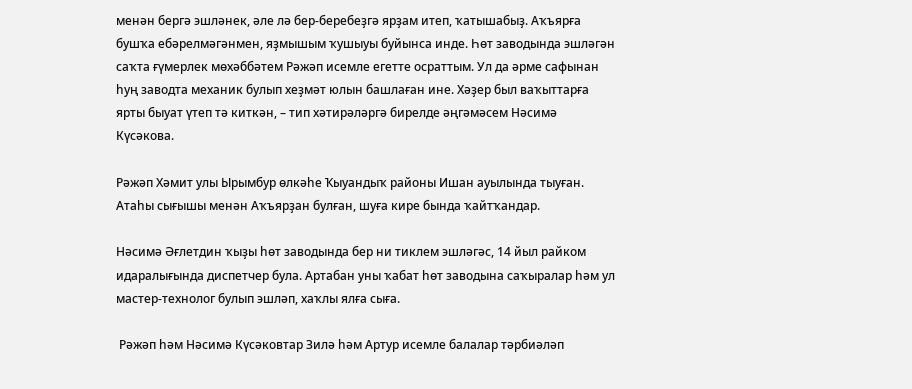менән бергә эшләнек, әле лә бер-беребеҙгә ярҙам итеп, ҡатышабыҙ. Аҡъярға бушҡа ебәрелмәгәнмен, яҙмышым ҡушыуы буйынса инде. Һөт заводында эшләгән саҡта ғүмерлек мөхәббәтем Рәжәп исемле егетте осраттым. Ул да әрме сафынан һуң заводта механик булып хеҙмәт юлын башлаған ине. Хәҙер был ваҡыттарға ярты быуат үтеп тә киткән, – тип хәтирәләргә бирелде әңгәмәсем Нәсимә Күсәкова.

Рәжәп Хәмит улы Ырымбур өлкәһе Ҡыуандыҡ районы Ишан ауылында тыуған. Атаһы сығышы менән Аҡъярҙан булған, шуға кире бында ҡайтҡандар.

Нәсимә Әғлетдин ҡыҙы һөт заводында бер ни тиклем эшләгәс, 14 йыл райком идаралығында диспетчер була. Артабан уны ҡабат һөт заводына саҡыралар һәм ул мастер-технолог булып эшләп, хаҡлы ялға сыға.

 Рәжәп һәм Нәсимә Күсәковтар Зилә һәм Артур исемле балалар тәрбиәләп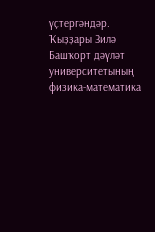үҫтергәндәр. Ҡыҙҙары Зилә Башҡорт дәүләт университетының физика-математика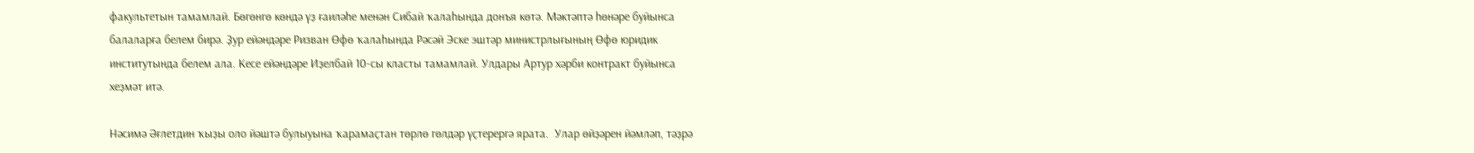факультетын тамамлай. Бөгөнгө көндә үҙ ғаиләһе менән Сибай ҡалаһында донъя көтә. Мәктәптә һөнәре буйынса балаларға белем бирә. Ҙур ейәндәре Ризван Өфө ҡалаһында Рәсәй Эске эштәр министрлығының Өфө юридик институтында белем ала. Кесе ейәндәре Иҙелбай 10-сы класты тамамлай. Улдары Артур хәрби контракт буйынса хеҙмәт итә.

Нәсимә Әғлетдин ҡыҙы оло йәштә булыуына ҡарамаҫтан төрлө гөлдәр үҫтерергә ярата.  Улар өйҙәрен йәмләп, тәҙрә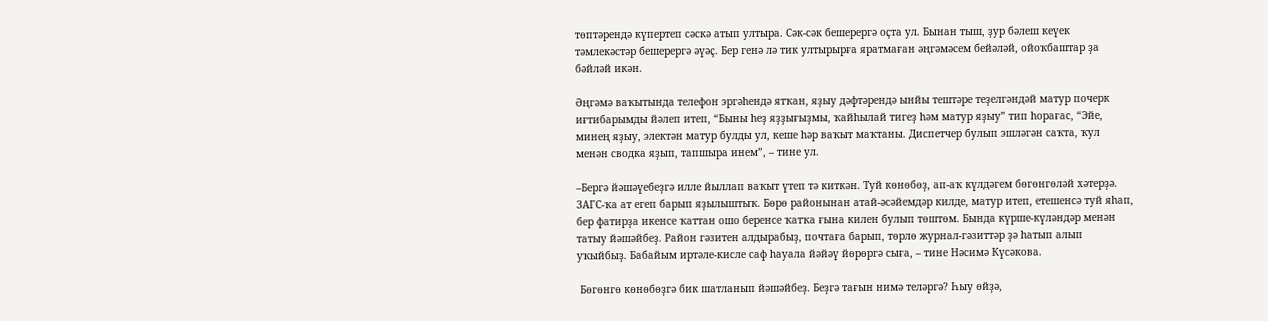төптәрендә күпертеп сәскә атып ултыра. Сәк-сәк бешерергә оҫта ул. Бынан тыш, ҙур бәлеш кеүек тәмлекәстәр бешерергә әүәҫ. Бер генә лә тик ултырырға яратмаған әңгәмәсем бейәләй, ойоҡбаштар ҙа бәйләй икән.

Әңгәмә ваҡытында телефон эргәһендә ятҡан, яҙыу дәфтәрендә ынйы тештәре теҙелгәндәй матур почерк иғтибарымды йәлеп итеп, “Быны һеҙ яҙҙығыҙмы, ҡайһылай тигеҙ һәм матур яҙыу” тип һорағас, “Эйе, минең яҙыу, электән матур булды ул, кеше һәр ваҡыт маҡтаны. Диспетчер булып эшләгән саҡта, ҡул менән сводка яҙып, тапшыра инем”, – тине ул.

–Бергә йәшәүебеҙгә илле йыллап ваҡыт үтеп тә киткән. Туй көнөбөҙ, ап-аҡ күлдәгем бөгөнгөләй хәтерҙә. ЗАГС-ҡа ат егеп барып яҙылыштыҡ. Бөрө районынан атай-әсәйемдәр килде, матур итеп, етешенсә туй яһап, бер фатирҙа икенсе ҡаттан ошо беренсе ҡатҡа ғына килен булып төштөм. Бында күрше-күләндәр менән татыу йәшәйбеҙ. Район гәзитен алдырабыҙ, почтаға барып, төрлө журнал-гәзиттәр ҙә һатып алып уҡыйбыҙ. Бабайым иртәле-кисле саф һауала йәйәү йөрөргә сыға, – тине Нәсимә Күсәкова.

 Бөгөнгө көнөбөҙгә бик шатланып йәшәйбеҙ. Беҙгә тағын нимә теләргә? Һыу өйҙә,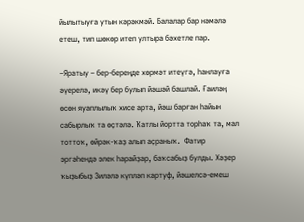йылытыуға утын кәрәкмәй. Балалар бар нәмәлә етеш, тип шөкөр итеп ултыра бәхетле пар.

–Яратыу – бер-береңде хөрмәт итеүгә, һанлауға әүерелә, икәү бер булып йәшәй башлай. Ғаиләң өсөн яуаплылыҡ хисе арта, йәш барған һайын сабырлыҡ та өҫтәлә. Ҡатлы йортта торһаҡ та, мал тоттоҡ, өйрәк-ҡаҙ алып аҫраныҡ.  Фатир эргәһендә элек һарайҙар, баҡсабыҙ булды. Хәҙер ҡыҙыбыҙ Зиләлә күпләп картуф, йәшелсә-емеш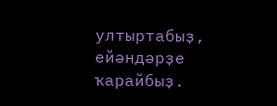ултыртабыҙ, ейәндәрҙе ҡарайбыҙ.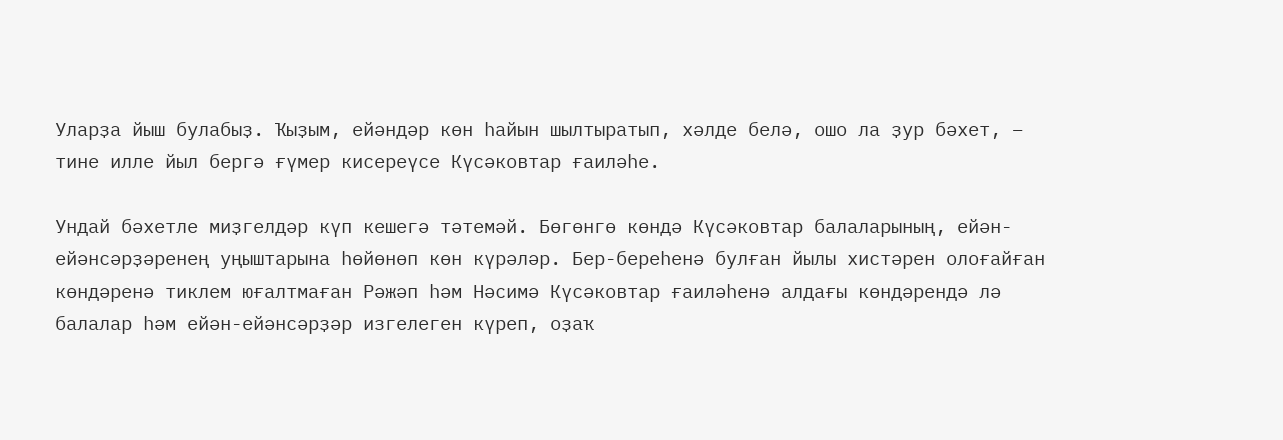Уларҙа йыш булабыҙ. Ҡыҙым, ейәндәр көн һайын шылтыратып, хәлде белә, ошо ла ҙур бәхет, – тине илле йыл бергә ғүмер кисереүсе Күсәковтар ғаиләһе.

Ундай бәхетле миҙгелдәр күп кешегә тәтемәй. Бөгөнгө көндә Күсәковтар балаларының, ейән-ейәнсәрҙәренең уңыштарына һөйөнөп көн күрәләр. Бер-береһенә булған йылы хистәрен олоғайған көндәренә тиклем юғалтмаған Рәжәп һәм Нәсимә Күсәковтар ғаиләһенә алдағы көндәрендә лә балалар һәм ейән-ейәнсәрҙәр изгелеген күреп, оҙаҡ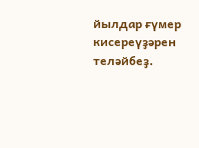йылдар ғүмер кисереүҙәрен теләйбеҙ.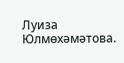Луиза Юлмөхәмәтова.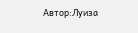Автор:Луиза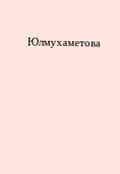Юлмухаметова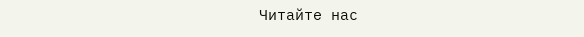Читайте нас